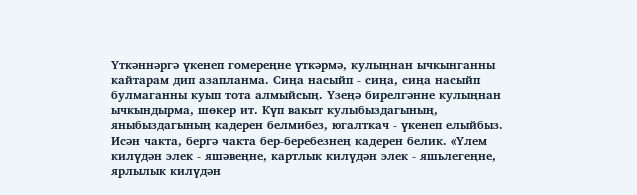Үткәннәргә үкенеп гомереңне үткәрмә, кулыңнан ычкынганны кайтарам дип азапланма. Сиңа насыйп - сиңа, сиңа насыйп булмаганны куып тота алмыйсың. Үзеңә бирелгәнне кулыңнан ычкындырма, шөкер ит. Күп вакыт кулыбыздагының, яныбыздагының кадерен белмибез, югалткач - үкенеп елыйбыз.
Исән чакта, бергә чакта бер-беребезнең кадерен белик. «Үлем килүдән элек - яшәвеңне, картлык килүдән элек - яшьлегеңне, ярлылык килүдән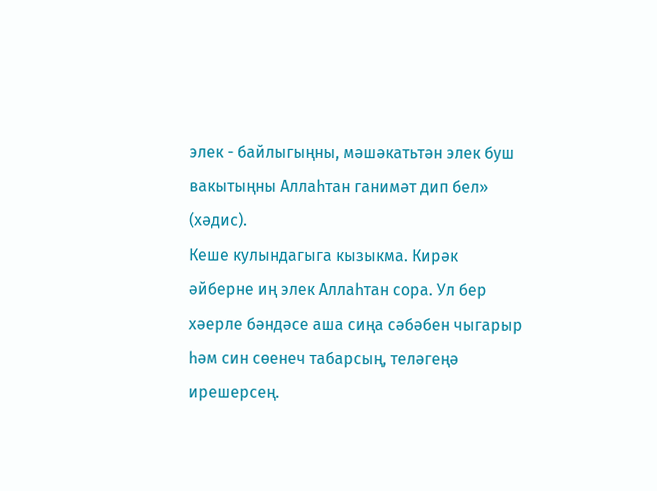элек - байлыгыңны, мәшәкатьтән элек буш вакытыңны Аллаһтан ганимәт дип бел» (хәдис).
Кеше кулындагыга кызыкма. Кирәк әйберне иң элек Аллаһтан сора. Ул бер хәерле бәндәсе аша сиңа сәбәбен чыгарыр һәм син сөенеч табарсың, теләгеңә ирешерсең.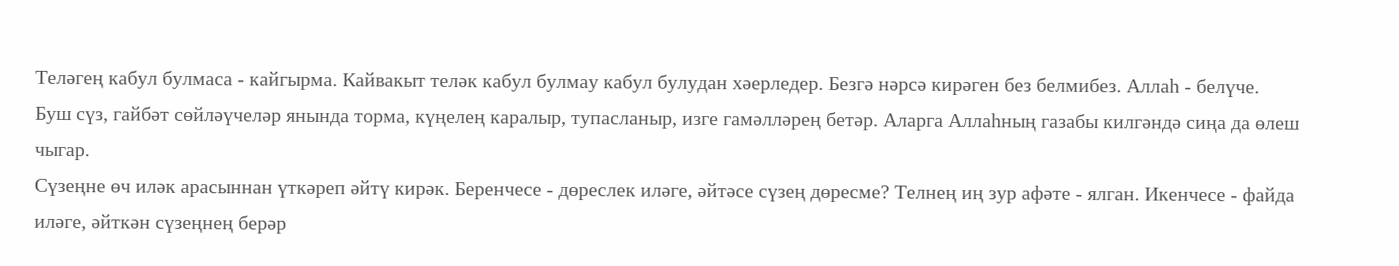Теләгең кабул булмаса - кайгырма. Кайвакыт теләк кабул булмау кабул булудан хәерледер. Безгә нәрсә кирәген без белмибез. Аллаһ - белүче.
Буш сүз, гайбәт сөйләүчеләр янында торма, күңелең каралыр, тупасланыр, изге гамәлләрең бетәр. Аларга Аллаһның газабы килгәндә сиңа да өлеш чыгар.
Сүзеңне өч иләк арасыннан үткәреп әйтү кирәк. Беренчесе - дөреслек иләге, әйтәсе сүзең дөресме? Телнең иң зур афәте - ялган. Икенчесе - файда иләге, әйткән сүзеңнең берәр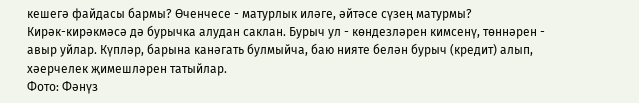кешегә файдасы бармы? Өченчесе - матурлык иләге, әйтәсе сүзең матурмы?
Кирәк-кирәкмәсә дә бурычка алудан саклан. Бурыч ул - көндезләрен кимсенү, төннәрен - авыр уйлар. Күпләр, барына канәгать булмыйча, баю нияте белән бурыч (кредит) алып, хәерчелек җимешләрен татыйлар.
Фото: Фәнүз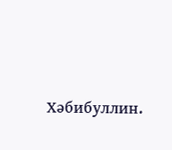Хәбибуллин.